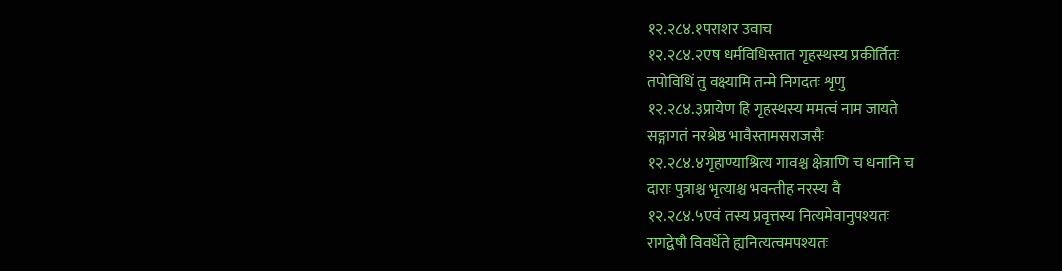१२.२८४.१पराशर उवाच
१२.२८४.२एष धर्मविधिस्तात गृहस्थस्य प्रकीर्तितः
तपोविधिं तु वक्ष्यामि तन्मे निगदतः शृणु
१२.२८४.३प्रायेण हि गृहस्थस्य ममत्वं नाम जायते
सङ्गागतं नरश्रेष्ठ भावैस्तामसराजसैः
१२.२८४.४गृहाण्याश्रित्य गावश्च क्षेत्राणि च धनानि च
दाराः पुत्राश्च भृत्याश्च भवन्तीह नरस्य वै
१२.२८४.५एवं तस्य प्रवृत्तस्य नित्यमेवानुपश्यतः
रागद्वेषौ विवर्धेते ह्यनित्यत्वमपश्यतः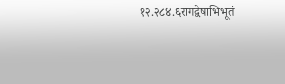१२.२८४.६रागद्वेषाभिभूतं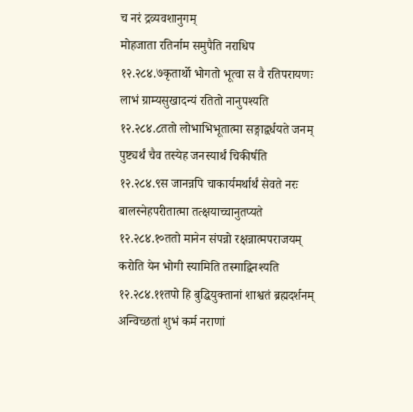च नरं द्रव्यवशानुगम्
मोहजाता रतिर्नाम समुपैति नराधिप
१२.२८४.७कृतार्थो भोगतो भूत्वा स वै रतिपरायणः
लाभं ग्राम्यसुखादन्यं रतितो नानुपश्यति
१२.२८४.८ततो लोभाभिभूतात्मा सङ्गाद्वर्धयते जनम्
पुष्ट्यर्थं चैव तस्येह जनस्यार्थं चिकीर्षति
१२.२८४.९स जानन्नपि चाकार्यमर्थार्थं सेवते नरः
बालस्नेहपरीतात्मा तत्क्षयाच्चानुतप्यते
१२.२८४.१०ततो मानेन संपन्नो रक्षन्नात्मपराजयम्
करोति येन भोगी स्यामिति तस्माद्विनश्यति
१२.२८४.११तपो हि बुद्धियुक्तानां शाश्वतं ब्रह्मदर्शनम्
अन्विच्छतां शुभं कर्म नराणां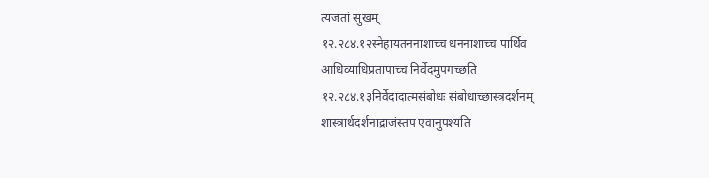त्यजतां सुखम्
१२.२८४.१२स्नेहायतननाशाच्च धननाशाच्च पार्थिव
आधिव्याधिप्रतापाच्च निर्वेदमुपगच्छति
१२.२८४.१३निर्वेदादात्मसंबोधः संबोधाच्छास्त्रदर्शनम्
शास्त्रार्थदर्शनाद्राजंस्तप एवानुपश्यति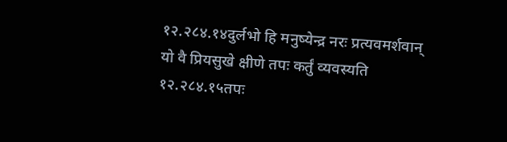१२.२८४.१४दुर्लभो हि मनुष्येन्द्र नरः प्रत्यवमर्शवान्
यो वै प्रियसुखे क्षीणे तपः कर्तुं व्यवस्यति
१२.२८४.१५तपः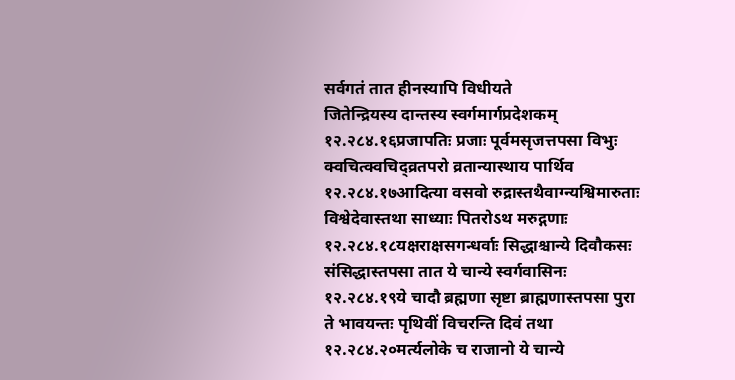सर्वगतं तात हीनस्यापि विधीयते
जितेन्द्रियस्य दान्तस्य स्वर्गमार्गप्रदेशकम्
१२.२८४.१६प्रजापतिः प्रजाः पूर्वमसृजत्तपसा विभुः
क्वचित्क्वचिद्व्रतपरो व्रतान्यास्थाय पार्थिव
१२.२८४.१७आदित्या वसवो रुद्रास्तथैवाग्न्यश्विमारुताः
विश्वेदेवास्तथा साध्याः पितरोऽथ मरुद्गणाः
१२.२८४.१८यक्षराक्षसगन्धर्वाः सिद्धाश्चान्ये दिवौकसः
संसिद्धास्तपसा तात ये चान्ये स्वर्गवासिनः
१२.२८४.१९ये चादौ ब्रह्मणा सृष्टा ब्राह्मणास्तपसा पुरा
ते भावयन्तः पृथिवीं विचरन्ति दिवं तथा
१२.२८४.२०मर्त्यलोके च राजानो ये चान्ये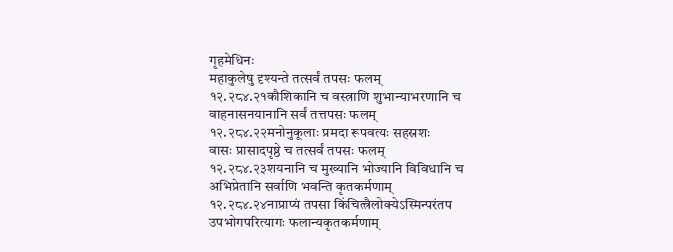गृहमेधिनः
महाकुलेषु दृश्यन्ते तत्सर्वं तपसः फलम्
१२.२८४.२१कौशिकानि च वस्त्राणि शुभान्याभरणानि च
वाहनासनयानानि सर्वं तत्तपसः फलम्
१२.२८४.२२मनोनुकूलाः प्रमदा रूपवत्यः सहस्रशः
वासः प्रासादपृष्ठे च तत्सर्वं तपसः फलम्
१२.२८४.२३शयनानि च मुख्यानि भोज्यानि विविधानि च
अभिप्रेतानि सर्वाणि भवन्ति कृतकर्मणाम्
१२.२८४.२४नाप्राप्यं तपसा किंचित्त्रैलोक्येऽस्मिन्परंतप
उपभोगपरित्यागः फलान्यकृतकर्मणाम्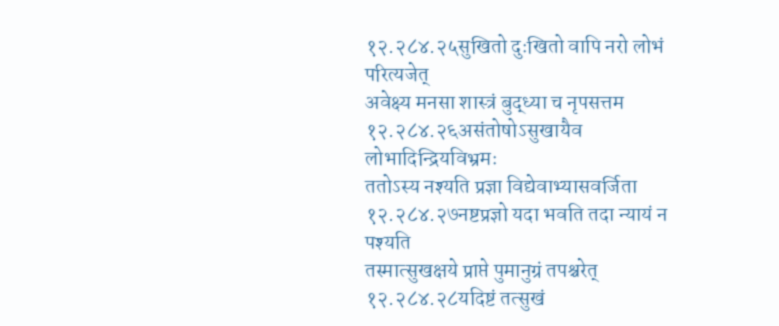१२.२८४.२५सुखितो दुःखितो वापि नरो लोभं परित्यजेत्
अवेक्ष्य मनसा शास्त्रं बुद्ध्या च नृपसत्तम
१२.२८४.२६असंतोषोऽसुखायैव लोभादिन्द्रियविभ्रमः
ततोऽस्य नश्यति प्रज्ञा विद्येवाभ्यासवर्जिता
१२.२८४.२७नष्टप्रज्ञो यदा भवति तदा न्यायं न पश्यति
तस्मात्सुखक्षये प्राप्ते पुमानुग्रं तपश्चरेत्
१२.२८४.२८यदिष्टं तत्सुखं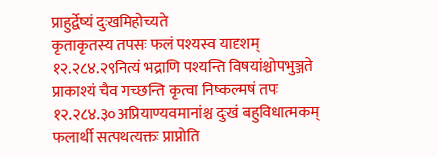प्राहुर्द्वेष्यं दुःखमिहोच्यते
कृताकृतस्य तपसः फलं पश्यस्व यादृशम्
१२.२८४.२९नित्यं भद्राणि पश्यन्ति विषयांश्चोपभुञ्जते
प्राकाश्यं चैव गच्छन्ति कृत्वा निष्कल्मषं तपः
१२.२८४.३०अप्रियाण्यवमानांश्च दुःखं बहुविधात्मकम्
फलार्थी सत्पथत्यक्तः प्राप्नोति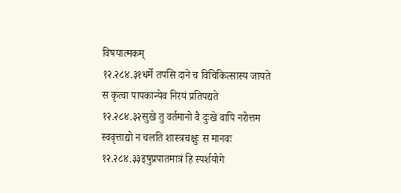विषयात्मकम्
१२.२८४.३१धर्मे तपसि दाने च विचिकित्सास्य जायते
स कृत्वा पापकान्येव निरयं प्रतिपद्यते
१२.२८४.३२सुखे तु वर्तमानो वै दुःखे वापि नरोत्तम
स्ववृत्ताद्यो न चलति शास्त्रचक्षुः स मानवः
१२.२८४.३३इषुप्रपातमात्रं हि स्पर्शयोगे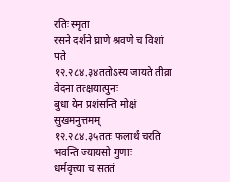रतिः स्मृता
रसने दर्शने घ्राणे श्रवणे च विशां पते
१२.२८४.३४ततोऽस्य जायते तीव्रा वेदना तत्क्षयात्पुनः
बुधा येन प्रशंसन्ति मोक्षं सुखमनुत्तमम्
१२.२८४.३५ततः फलार्थं चरति भवन्ति ज्यायसो गुणाः
धर्मवृत्त्या च सततं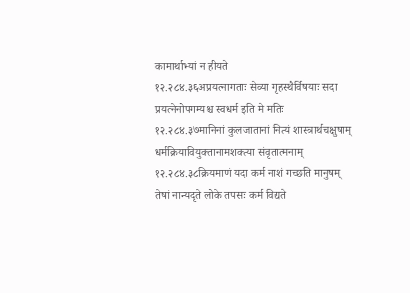कामार्थाभ्यां न हीयते
१२.२८४.३६अप्रयत्नागताः सेव्या गृहस्थैर्विषयाः सदा
प्रयत्नेनोपगम्यश्च स्वधर्म इति मे मतिः
१२.२८४.३७मानिनां कुलजातानां नित्यं शास्त्रार्थचक्षुषाम्
धर्मक्रियावियुक्तानामशक्त्या संवृतात्मनाम्
१२.२८४.३८क्रियमाणं यदा कर्म नाशं गच्छति मानुषम्
तेषां नान्यदृते लोके तपसः कर्म विद्यते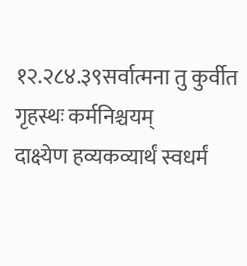१२.२८४.३९सर्वात्मना तु कुर्वीत गृहस्थः कर्मनिश्चयम्
दाक्ष्येण हव्यकव्यार्थं स्वधर्मं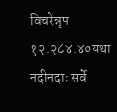विचरेन्नृप
१२.२८४.४०यथा नदीनदाः सर्वे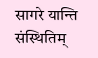सागरे यान्ति संस्थितिम्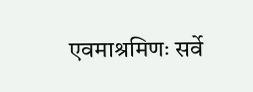एवमाश्रमिणः सर्वे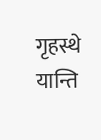गृहस्थे यान्ति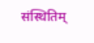संस्थितिम्